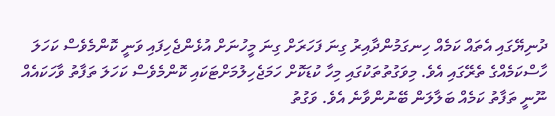ދުނިޔޭގައި އެތައް ކަމެއް ހިނގަމުންދާއިރު ގިނަ ފަހަރަށް ގިނަ މީހުނަށް އުޅެންޖެހިފައި ވަނީ ކޮންމެވެސް ކަހަލަ ހާސްކަމެއްގެ ތެރޭގައި އެވެ. މިވަގުތުތަކުގައި މިހާ ކުޑަކޮށް ހަމަޖެހިލުމަށްޓަކައި ކޮންމެވެސް ކަހަލަ ތަފާތު ވާހަކައެއް ނޫނީ ތަފާތު ކަމެއް ބަލާލަން ބޭނުންވާނެ އެވެ. ވަގުތު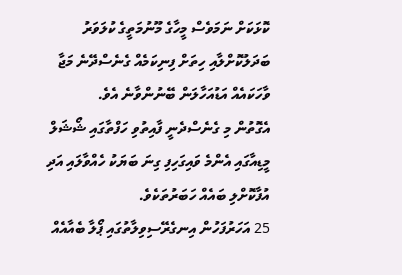ކޮޅަކަށް ނަމަވެސް މީހާގެ މޫނުމަތީގެ ކުލަވަރު ބަދަލުކޮށްލާއި ހިތަށް ފިނިކަމެއް ގެނެސްދޭނެ މަޖާ ވާހަކައެއް އަޑުއަހާލަން ބޭނުންވާނެ އެވެ.
އެގޮތުން މި ގެނެސްދެނީ ފާއިތުވި ހަފްތާގައި ޝޯޝަލް މީޑިއާގައި އެންމެ ވައިގަހިފި ގިނަ ބަޔަކު ހެއްވާލައި އަދި އުފާކޮށްލި ބައެއް ހަބަރުތަކެވެ.
25 އަހަރުފަހުން އިނގެރޭސިވިލާތުގައި ޕޯލާ ބެއާއެއް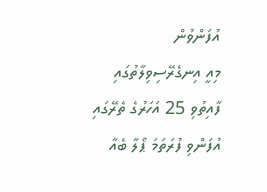އުފަންވުން
މިއީ އިނގެރޭސިވިލާތުގައި ފާއިތުވި 25 އަހަރުގެ ތެރޭގައި އުފަންވި ފުރަތަމަ ޕޯލާ ބެއާ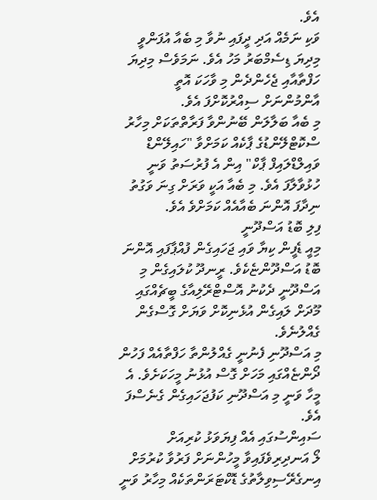އެވެ.
ވަކި ނަމެއް އަދި ދީފައި ނުވާ މި ބެއާ އުފަންވީ މިދިޔަ ޑިސެމްބަރު މަހު އެވެ. ނަމަވެސް މިދިޔަ ހަފްތާއާއި ޖެހެންދެން މި ވާހަކަ އޮތީ އާންމުންނަށް ސިއްރުކޮށްފަ އެވެ.
މި ބެއާ ބަލާލަން ބޭނުންވާ ފަރާތްތަކަށް މިހާރު ސްކޮޓްލޭންޑުގެ ޕާކެއް ކަމަށްވާ "ހައިލޭންޑް ވައިލްޑްލައިފް ޕާކް" އިން އެ ފުރުސަތު ވަނީ ހުޅުވާލާފަ އެވެ. މި ބެއާ އަކީ ވަރަށް ގިނަ ވަގުތު ނިދާފަ އޮންނަ ބެއާއެއް ކަމަށްވެ އެވެ.
ފިލި ބޮޑު އަސްދޫނީ
މިއީ ޑެފީން ކިޔާ ވައި ޖަހައިގެން ފުއްޕާފައި އޮންނަ ބޮޑު އަސްދޫންޏެކެވެ. ރީނދޫ ކުލައިގެން މި އަސްދޫނީ ދެކުނު އޮސްޓްރޭލިއާގެ ބީޗެއްގައި މޫދަށް ލައިގެން އުޅެނިކޮށް ވަޔަށް ގޮސްގެން ގެއްލުނެވެ.
މި އަސްދޫނި ފެނުނީ ގެއްލުންތާ ހަފްތާއެއް ފަހުން ދޯންޏެއްގައި މަހަށް ގޮސް އުޅުނު މީހަކަށެވެ. އެ މީހާ ވަނީ މި އަސްދޫނި ކަފުޖަހައިގެން ގެނެސްފަ އެވެ.
ސައިންސުގައި އެއް ފިޔަވަޅު ކުރިއަށް
ލޯ އަނދިރިވެފައިވާ މީހުންނަށް ފަރުވާ ކުރުމަށް އިނގެރޭސިވިލާތުގެ ޑޮކްޓަރަންތަކެއް މިހާރު ވަނީ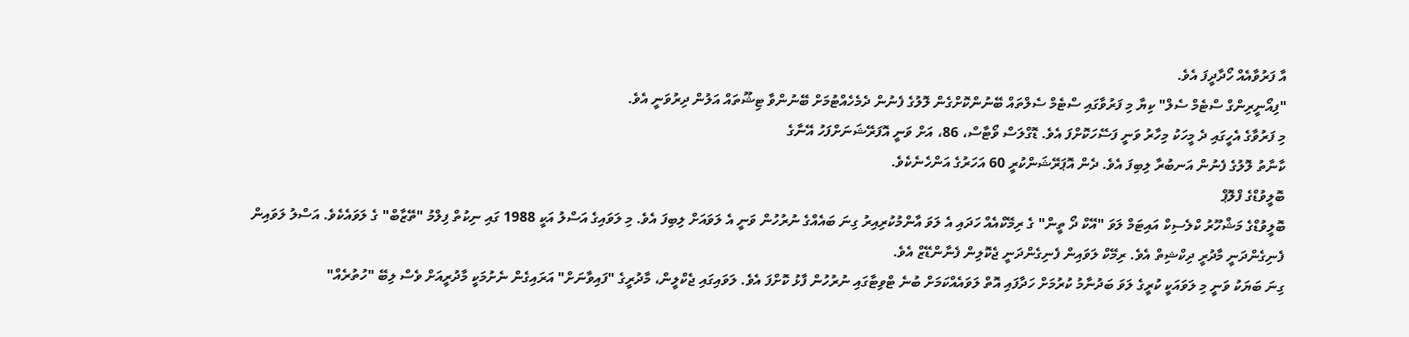އާ ފަރުވާއެއް ހޯދާދީފަ އެވެ.
"ފިއޯނީރިންގް ސްޓެމް ސެލް" ކިޔާ މި ފަރުވާގައި ސްޓެމް ސެލްތައް ބޭނުންކޮށްގެން ލޮލުގެ ފެނުން ދެމެހެއްޓުމަށް ބޭނުންވާ ޓިޝޫތައް އަލުން ދިރުވަނީ އެވެ.
މި ފަރުވާގެ އެހީގައި ދެ މީހަކު މިހާރު ވަނީ ފަސޭހަކޮށްފަ އެވެ. ޑޮގްލަސް ވޯޓާސް، 86، އަށް ވަނީ އޮފަރޭޝަނަށްފަހު އޭނާގެ
ކާނާތު ލޮލުގެ ފެނުން އަނބުރާ ލިބިފަ އެވެ. ދެން އޮޕަރޭޝަންކުރީ 60 އަހަރުގެ އަންހެނެކެވެ.
ބޮލީވުޑްގެ ފްލޮޕް
ބޮލީވުޑްގެ މަޝްހޫރު ކްލެސިކް އައިޓަމް ލަވަ "އޭކް ދޯ ތީން" ގެ ރިމޭކްއެއް ހަދައި އެ ލަވަ އާންމުކުރިއިރު ގިނަ ބައެއްގެ ނުރުހުން ވަނީ އެ ލަވައަށް ލިބިފަ އެވެ. މި ލަވައިގެ އަސްލު އަކީ 1988 ގައި ނިކުތް ފިލްމު "ތޭޒާބް" ގެ ލަވައެކެވެ. އަސްލު ލަވައިން ފެނިގެންދަނީ މާދުރީ ދިކްޝިތް އެވެ. ރިމޭކް ލަވައިން ފެނިގެންދަނީ ޖެކޮލިން ފެނާންޑޭޒް އެވެ.
ގިނަ ބަޔަކު ވަނީ މި ލަވައަކީ ކުރީގެ ލަވަ ބަދުނާމު ކުރުމަށް ހަދާފައި އޮތް ލަވައެއްކަމަށް ބުނެ ޓްވިޓާގައި ނުރުހުން ފާޅު ކޮށްފަ އެވެ. ލަވައިގައި ޖެކްލީން، މާދުރީގެ "ފައިވާނަށް" އަރައިގެން ނެށުމަކީ މާދުރީއަށް ވެސް ލިބޭ "ހުތުރެއް"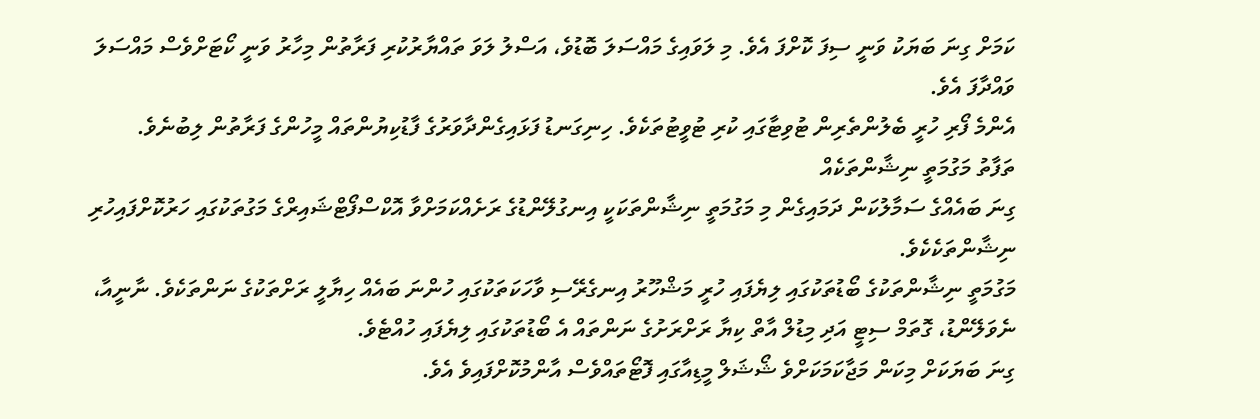ކަމަށް ގިނަ ބަޔަކު ވަނީ ސިފަ ކޮށްފަ އެވެ. މި ލަވައިގެ މައްސަލަ ބޮޑުވެ، އަސްލު ލަވަ ތައްޔާރުކުރި ފަރާތުން މިހާރު ވަނީ ކޯޓަށްވެސް މައްސަލަ ވައްދާފަ އެވެ.
އެންމެ ފޯރި ހުރީ ބެލުންތެރިން ޓުވިޓާގައި ކުރި ޓުވީޓުތަކެވެ. ހިނިގަނޑު ފަޅައިގެންދާވަރުގެ ފާޑުކިޔުންތައް މީހުންގެ ފަރާތުން ލިބުނެވެ.
ތަފާތު މަގުމަތީ ނިޝާންތަކެއް
ގިނަ ބައެއްގެ ސަމާލުކަން ދަމައިގެން މި މަގުމަތީ ނިޝާންތަކަކީ އިނގުލޭންޑުގެ ރަށެއްކަމަށްވާ އޮކްސްފޯޓްޝައިރްގެ މަގުތަކުގައި ހަރުކޮށްފައިހުރި ނިޝާންތަކެކެވެ.
މަގުމަތީ ނިޝާންތަކުގެ ބޯޑުތަކުގައި ލިޔެފައި ހުރީ މަޝްހޫރު އިނގެރޭސި ވާހަކަތަކުގައި ހުންނަ ބައެއް ހިޔާލީ ރަށްތަކުގެ ނަންތަކެވެ. ނާނީއާ، ނެވަލޭންޑު، ގޮތަމް ސިޓީ އަދި މިޑުލް އާތް ކިޔާ ރަށްރަށުގެ ނަންތައް އެ ބޯޑުތަކުގައި ލިޔެފައި ހުއްޓެވެ.
ގިނަ ބަޔަކަށް މިކަން މަޖާކަމަކަށްވެ ޝޯޝަލް މީޑިއާގައި ފޮޓޯތައްވެސް އާންމުކޮށްފައިވެ އެވެ.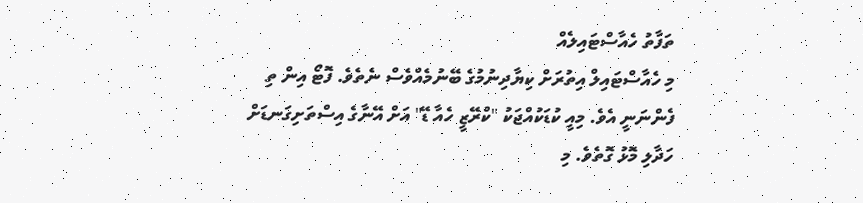ތަފާތު ހެއާސްޓައިލެއް
މި ހެއާސްޓައިލް އިތުރަށް ކިޔާދިނުމުގެ ބޭނުމެއްވެސް ނެތެވެ. ފޮޓޯ އިން ތި ފެންނަނީ އެވެ. މިއީ ކުޑަކުއްޖަކު "ކްރޭޒީ ހެއާ ޑޭ" އަށް އޭނާގެ އިސްތަށިގަނޑަށް ހަދާލި މޮޅު ގޮތެވެ. މި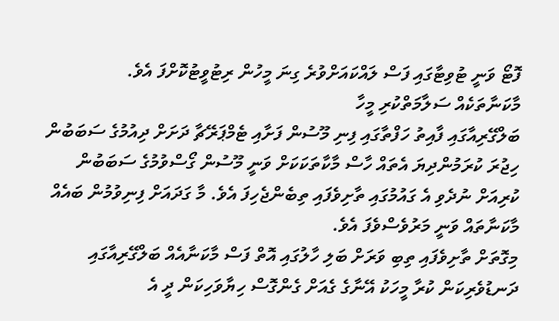ފޮޓޯ ވަނީ ޓުވިޓާގައި ފަސް ލައްކައަށްވުރެ ގިނަ މީހުން ރިޓުވީޓުކޮށްފަ އެވެ.
މާކަނާތަކެއް ސަލާމަތްކުރި މީހާ
ބަލްގޭރިއާގައި ފާއިތު ހަފްތާގައި ފިނި މޫސުން ފަށާއި ޓެމްޕަރޭޗާ ދަށަށް ދިއުމުގެ ސަބަބުން ހިޖުރަ ކުރަމުންދިޔަ އެތައް ހާސް މާކާތަކަކަށް ވަނީ މޫސުން ގޯސްވުމުގެ ސަބަބުން ކުރިއަށް ނުދެވި އެ ގައުމުގައި ތާށިވެފައި ތިބެންޖެހިފަ އެވެ. މާ ގަދައަށް ފިނިވުމުން ބައެއް މާކަނާތައް ވަނީ މަރުވެސްވެފަ އެވެ.
މިގޮތަށް ތާށިވެފައި ތިބި ވަރަށް ބަލި ހާލުގައި އޮތް ފަސް މާކަނާއެއް ބަލްގޭރިއާގައި ދަނޑުވެރިކަން ކުރާ މީހަކު އޭނާގެ ގެއަށް ގެންގޮސް ހިޔާވަހިކަން ދީ އެ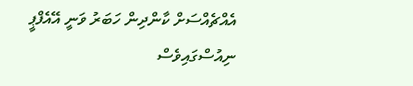އެއްޗެއްސަށް ކާންދިން ހަބަރު ވަނީ އޭއެފްޕީ ނިއުސްގައިވެސް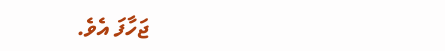ޖަހާފަ އެވެ.